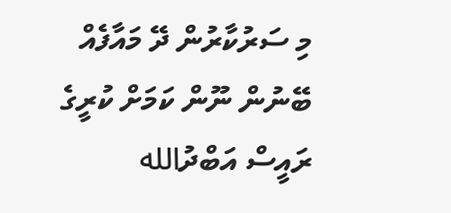މި ސަރުކާރުން ދޭ މައާފެއް ބޭނުން ނޫން ކަމަށް ކުރީގެ ރައީސް އަބްދުالله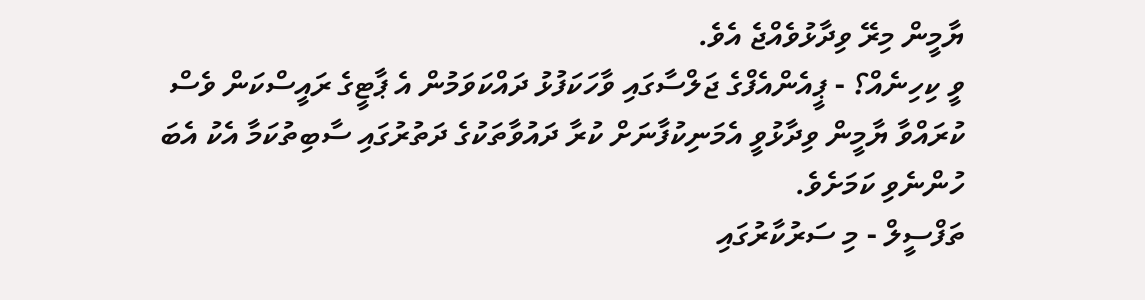ޔާމީން މިރޭ ވިދާޅުވެއްޖެ އެވެ.
ވީ ކިހިނެއް؟ - ޕީއެންއެފްގެ ޖަލްސާގައި ވާހަކަފުޅު ދައްކަވަމުން އެ ޕާޓީގެ ރައީސްކަން ވެސް ކުރައްވާ ޔާމީން ވިދާޅުވީ އެމަނިކުފާނަށް ކުރާ ދައުވާތަކުގެ ދަތުރުގައި ސާބިތުކަމާ އެކު އެބަ ހުންނެވި ކަމަށެވެ.
ތަފްސީލް - މި ސަރުކާރުގައި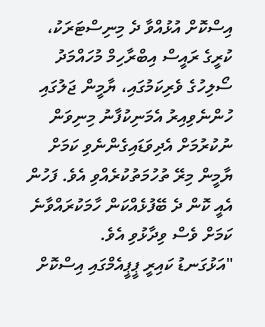އިސްކޮށް އުޅުއްވާ ދެ މިނިސްޓަރަކު، ކުރީގެ ރައީސް އިބްރާހިމް މުހައްމަދު ސޯލިހުގެ ވެރިކަމުގައި، ޔާމީން ޖަލުގައި ހުންނެވިއިރު އެމަނިކުފާނު މިނިވަން ނުކުރުމަށް އެދިވަޑައިގެންނެވި ކަމަށް ޔާމީން މިރޭ ތުހުމަތުކުރެއްވި އެވެ. ފަހުން އެއީ ކޮން ދެ ބޭފުޅެއްކަން ހާމަކުރައްވާނެ ކަމަށް ވެސް ވިދާޅުވި އެވެ.
"އަޅުގަނޑު ކައިރީ ޕީޕީއެމްގައި އިސްކޮށް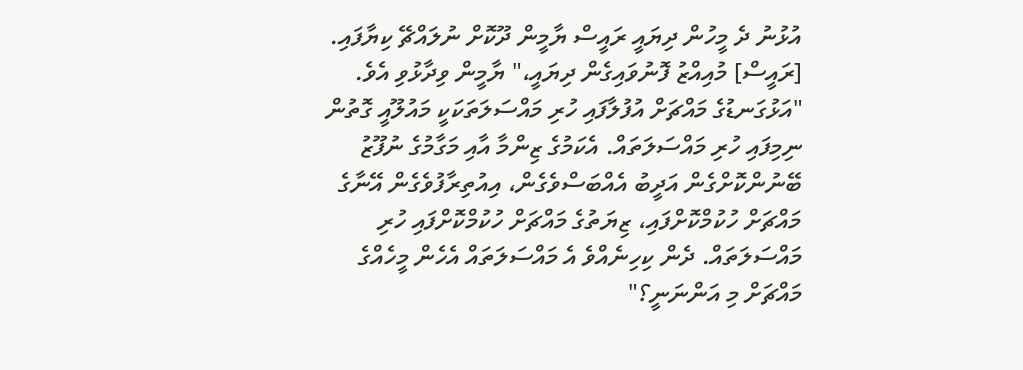އުޅުނު ދެ މީހުން ދިޔައީ ރައީސް ޔާމީން ދޫކޮށް ނުލައްޗޭ ކިޔާފައި. [ރައީސް] މުއިއްޒު ފޮނުވައިގެން ދިޔައީ،" ޔާމީން ވިދާޅުވި އެވެ.
"އަޅުގަނޑުގެ މައްޗަށް އުފުލާފައި ހުރި މައްސަލަތަކަކީ މައުލޫއީ ގޮތުން ނިމިފައި ހުރި މައްސަލަތައް. އެކަމުގެ ޒިންމާ އާއި މަގާމުގެ ނުފޫޒު ބޭނުންކޮށްގެން އަދީބު އެއްބަސްވެގެން، އިއުތިރާފުވެގެން އޭނާގެ މައްޗަށް ހުކުމްކޮށްފައި، ޒިޔަތުގެ މައްޗަށް ހުކުމްކޮށްފައި ހުރި މައްސަލަތައް. ދެން ކިހިނެއްވެ އެ މައްސަލަތައް އެހެން މީހެއްގެ މައްޗަށް މި އަންނަނީ؟"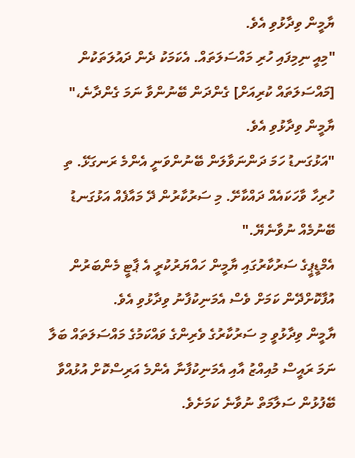ޔާމީން ވިދާޅުވި އެވެ.
"މިއީ ނިމިފައި ހުރި މައްސަލަތައް. އެކަމަކު ދެން ދައުލަތަކުން [މައްސަލަތައް ކުރިއަށް] ގެންދަން ބޭނުންވާ ނަމަ ގެންދާނެ،" ޔާމީން ވިދާޅުވި އެވެ.
"އަޅުގަނޑު ހަމަ ދަންނަވާލަން ބޭނުންވަނީ އެންމެ ރަނގަޅޭ. ތި ހުރިހާ ވާހަކައެއް ދައްކާށޭ. މި ސަރުކާރުން ދޭ މައާފެއް އަޅުގަނޑު ބޭނުމެއް ނުވާނެޔޭ."
އެމްޑީޕީގެ ސަރުކާރުގައި ޔާމީން ހައްޔަރުކުރީ އެ ޕާޓީ މެންބަރުން އުފާކޮށްދޭން ކަމަށް ވެސް އެމަނިކުފާނު ވިދާޅުވި އެވެ.
ޔާމީން ވިދާޅުވީ މި ސަރުކާރުގެ ވެރިންގެ ވައްކަމުގެ މައްސަލަތައް ބަލާ ނަމަ ރައީސް މުއިއްޒު އާއި އެމަނިކުފާނާ އެންމެ އަރިސްކޮށް އުޅުއްވާ ބޭފުޅުން ސަލާމަތް ނުވާނެ ކަމަށެވެ.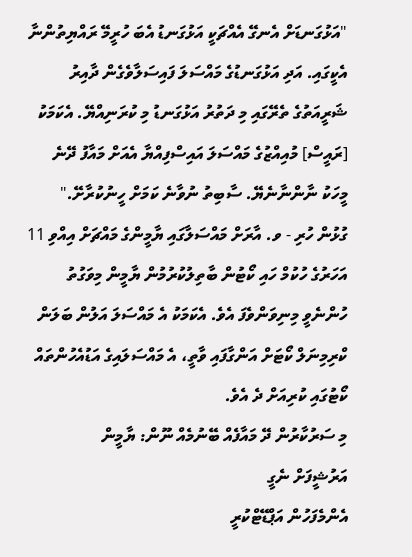"އަޅުގަނޑަށް އެނގޭ އެއްޗަކީ އަޅުގަނޑު އެބަ ހުރީމޭ ރައްޔިތުންނާ އެކީގައި. އަދި އަޅުގަނޑުގެ މައްސަލަ ފައިސަލާވެގެން ދާއިރު ޝަރީއަތުގެ ތެރޭގައި މި ދަތުރު އަޅުގަނޑު މި ކުރަނިއްޔޭ. އެކަމަކު [ރައީސް] މުއިއްޒުގެ މައްސަލަ އައިސްފިއްޔާ އެއަށް މައާފު ދޭނެ މީހަކު ނާންނާނެޔޭ. ސާބިތު ނުވާނެ ކަމަށް ހީނުކުރާށޭ."
ގުޅުން ހުރި - ވ. އާރަށް މައްސަލާގައި ޔާމީންގެ މައްޗަށް އިއްވި 11 އަހަރުގެ ހުކުމް ހައި ކޯޓުން ބާތިލުކުރުމުން ޔާމީން މިވަގުތު ހުންނެވީ މިނިވަންވެފަ އެވެ. އެކަމަކު އެ މައްސަލަ އަލުން ބަލަން ކްރިމިނަލް ކޯޓަށް އަންގާފައި ވާތީ، އެ މައްސަލައިގެ އަޑުއެހުންތައް ކޯޓުގައި ކުރިއަށް ދެ އެވެ.
މި ސަރުކާރުން ދޭ މައާފެއް ބޭނުމެއް ނޫން: ޔާމީން
އަރުޝީފަށް ނެގީ
އެންމެފަހުން އަޕްޑޭޓްކުރީ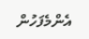އެންމެފަހުން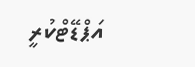އަޕްޑޭޓްކުރީ